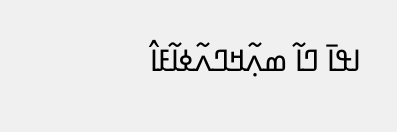ߊߟߊ߫ ߣߊ߬ ߘߍ߲߬ߞߣߍ߬ߦߊ߬ߓߊ߮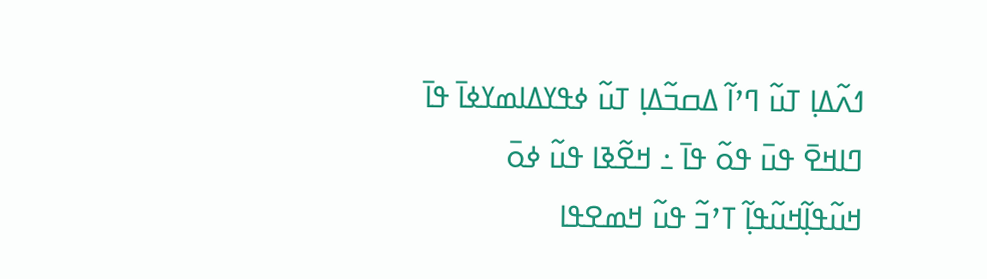ߗߍ߬ߡߊ߲ ߠߎ߬ ߣߴߊ߬ ߡߛߏ߬ߡߊ߲ ߠߎ߬ ߦߟߌߡߊߘߌߦߊ߫ ߟߊ߫ ߣߊߞߐ߫ ߟߎ߫ ߟߋ߬ ߟߊ߫ ߸ ߞߐ߬ߢߊ ߟߎ߬ ߦߋ߫ ߞߎ߬ߟߊ߲߬ߞߎ߬ߟߊ߲߬ ߠߴߏ߬ ߟߎ߬ ߞߘߐߟߊ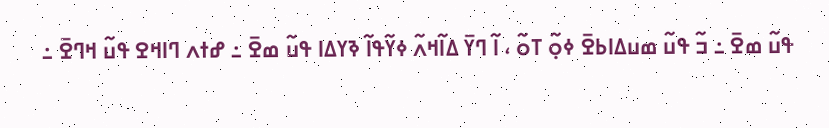ߟߎ߬ ߘߐ߫ ߸ ߏ߬ ߟߎ߬ ߘߎߡߊߕߐ߫ ߦߋ߲߬ ߠߋ߬ ، ߊ߬ ߣߌ߫ ߡߊ߬ߞߍ߬ ߦߌ߬ߟߊ߬ ߢߌߡߊ ߟߎ߬ ߘߐ߫ ߸ ߝߙߍ ߣߊߞߐ ߟߎ߬ ߞߣߐ߫ ߸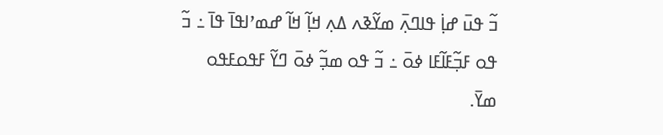ߏ߬ ߟߎ߫ ߝߊ߲߭ ߟߊߣߍ߲߫ ߘߌ߬ߢߍ ߡߍ߲ ߞߊ߲߬ ߞߊ߬ ߝߘߴߊߟߊ߫ ߟߊ߫ ߸ ߏ߬ ߟߋ ߓߏ߲߬ߓߊ߬ߓߊ ߦߋ߫ ߸ ߏ߬ ߟߋ ߘߏ߲߬ ߦߋ߫ ߣߌ߬ ߓߟߋߓߟߋ ߘߌ߫.